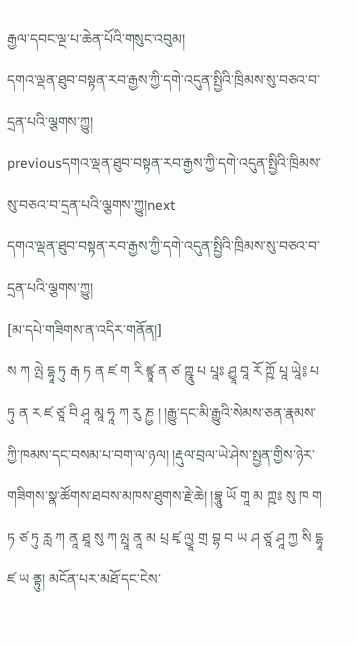རྒྱལ་དབང་ལྔ་པ་ཆེན་པོའི་གསུང་འབུམ།
དགའ་ལྡན་ཐུབ་བསྟན་རབ་རྒྱས་ཀྱི་དགེ་འདུན་སྤྱིའི་ཁྲིམས་སུ་བཅའ་བ་དྲན་པའི་ལྕགས་ཀྱུ།
previousདགའ་ལྡན་ཐུབ་བསྟན་རབ་རྒྱས་ཀྱི་དགེ་འདུན་སྤྱིའི་ཁྲིམས་སུ་བཅའ་བ་དྲན་པའི་ལྕགས་ཀྱུ།next
དགའ་ལྡན་ཐུབ་བསྟན་རབ་རྒྱས་ཀྱི་དགེ་འདུན་སྤྱིའི་ཁྲིམས་སུ་བཅའ་བ་དྲན་པའི་ལྕགས་ཀྱུ།
[མ་དཔེ་གཟིགས་ན་འདིར་གནོན།]
ས ཀ ལྤེ དྷཱ ཏུ རྒ ཏ ན ཛ ག རི ཛྙཱ ན ཙ ཀྵཱུ པ པཱཿ ཤྱཱ བཱ རོ ཀྵོ པཱ ཡཱེ༔ པ ཏུ ན ར ཛ ཙཱ བི ཤཱ མཱ ཧཱ ཀ རུ ཎྱ ། །རྒྱུ་དང་མི་རྒྱུའི་སེམས་ཅན་རྣམས་ཀྱི་ཁམས་དང་བསམ་པ་བག་ལ་ཉལ། །རྡུལ་བྲལ་ཡེ་ཤེས་སྤྱན་གྱིས་ཉེར་གཟིགས་སྣ་ཚོགས་ཐབས་མཁས་ཐུགས་རྗེ་ཆེ། །བྷཱུ ཡོ གཱ མ ཀྵཿ སུ ཁ ག ཏ ཙ ཏུ རླ ཀ ནཱ ཐཱ སུ ཀ ལྤཱ ནཱ མ པྲ ཛྭ ལྱཱ གྲ བྷ བ ཡ ཤ ཙཱ ཤཱ ཀྱ སི དྷཱ ཛ ཡ ནྟུ། མངོན་པར་མཐོ་དང་ངེས་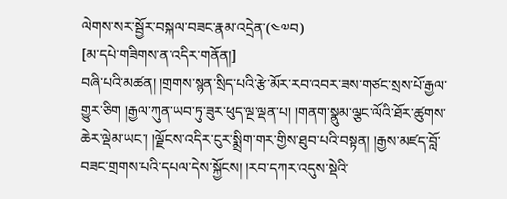ལེགས་སར་སྦྱོར་བསྐལ་བཟང་རྣམ་འདྲེན་(༤༧བ)
[མ་དཔེ་གཟིགས་ན་འདིར་གནོན།]
བཞི་པའི་མཚན། །གྲགས་སྙན་སྲིད་པའི་རྩེ་མོར་རབ་འབར་ཟས་གཙང་སྲས་པོ་རྒྱལ་གྱུར་ཅིག །རྒྱལ་ཀུན་ཡབ་ཏུ་ཟུར་ཕུད་ལྔ་ལྡན་པ། །གནག་སྣུམ་ལྕང་ལོའི་ཐོར་ཚུགས་ཆེར་ལྡེམ་ཡང་། །ལྗོངས་འདིར་ངུར་སྨྲིག་གར་གྱིས་ཐུབ་པའི་བསྟན། །རྒྱས་མཛད་བློ་བཟང་གྲགས་པའི་དཔལ་དེས་སྐྱོངས། །རབ་དཀར་འདུས་སྡེའི་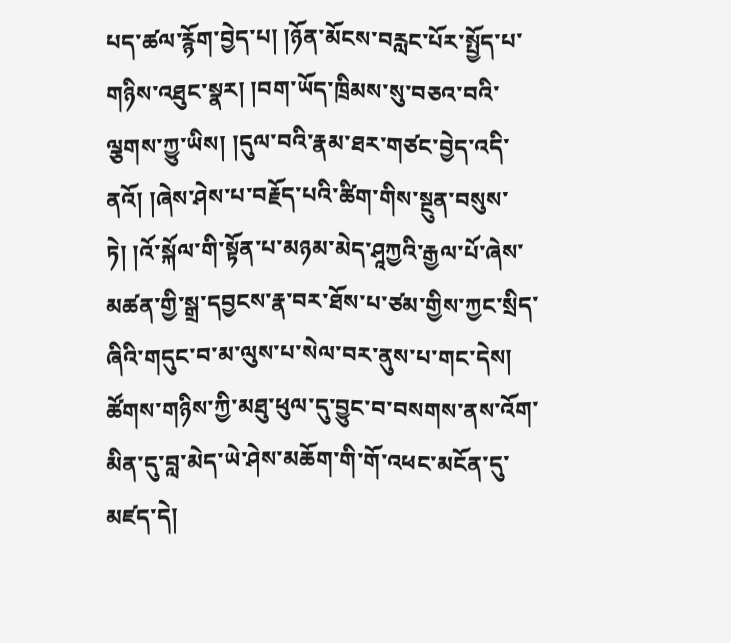པད་ཚལ་རྙོག་བྱེད་པ། །ཉོན་མོངས་བརླང་པོར་སྤྱོད་པ་གཉིས་འཐུང་སྣར། །བག་ཡོད་ཁྲིམས་སུ་བཅའ་བའི་ལྕགས་ཀྱུ་ཡིས། །དུལ་བའི་རྣམ་ཐར་གཙང་བྱེད་འདི་ནའོ། །ཞེས་ཤེས་པ་བརྗོད་པའི་ཚིག་གིས་སྔུན་བསུས་ཏེ། །འོ་སྐོལ་གི་སྟོན་པ་མཉམ་མེད་ཤཱཀྱའི་རྒྱལ་པོ་ཞེས་མཚན་གྱི་སྒྲ་དབྱངས་རྣ་བར་ཐོས་པ་ཙམ་གྱིས་ཀྱང་སྲིད་ཞིའི་གདུང་བ་མ་ལུས་པ་སེལ་བར་ནུས་པ་གང་དེས། ཚོགས་གཉིས་ཀྱི་མཐུ་ཕུལ་དུ་བྱུང་བ་བསགས་ནས་འོག་མིན་དུ་བླ་མེད་ཡེ་ཤེས་མཆོག་གི་གོ་འཕང་མངོན་དུ་མཛད་དེ།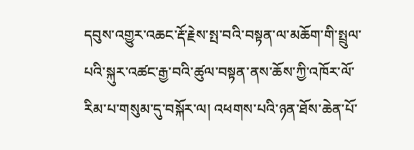དབུས་འགྱུར་འཆང་རྡོ་རྗེས་སྤ་བའི་བསྟན་ལ་མཆོག་གི་སྤྲུལ་པའི་སྐུར་འཚང་རྒྱ་བའི་ཚུལ་བསྟན་ནས་ཆོས་ཀྱི་འཁོར་ལོ་རིམ་པ་གསུམ་དུ་བསྐོར་ལ། འཕགས་པའི་ཉན་ཐོས་ཆེན་པོ་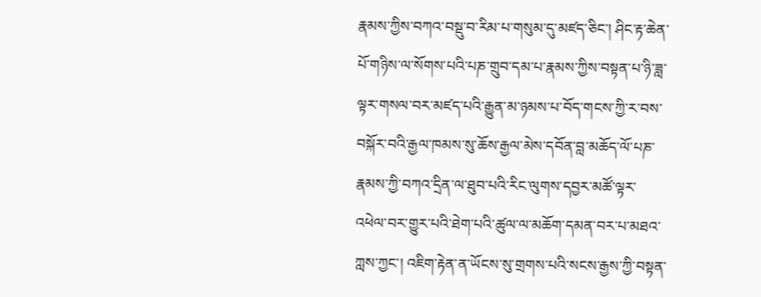རྣམས་ཀྱིས་བཀའ་བསྡུ་བ་རིམ་པ་གསུམ་དུ་མཛད་ཅིང་། ཤིང་རྟ་ཆེན་པོ་གཉིས་ལ་སོགས་པའི་པཎ་གྲུབ་དམ་པ་རྣམས་ཀྱིས་བསྟན་པ་ཉི་ཟླ་ལྟར་གསལ་བར་མཛད་པའི་རྒྱུན་མ་ཉམས་པ་བོད་གངས་ཀྱི་ར་བས་བསྐོར་བའི་རྒྱལ་ཁམས་སུ་ཆོས་རྒྱལ་མེས་དབོན་བླ་མཆོད་ལོ་པཎ་རྣམས་ཀྱི་བཀའ་དྲིན་ལ་ཐུབ་པའི་རིང་ལུགས་དབྱར་མཚོ་ལྟར་འཕེལ་བར་གྱུར་པའི་ཐེག་པའི་ཚུལ་ལ་མཆོག་དམན་བར་པ་མཐའ་ཀླས་ཀྱང་། འཇིག་རྟེན་ན་ཡོངས་སུ་གྲགས་པའི་སངས་རྒྱས་ཀྱི་བསྟན་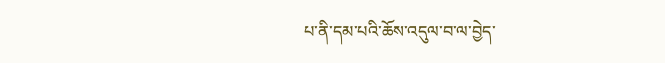པ་ནི་དམ་པའི་ཆོས་འདུལ་བ་ལ་བྱེད་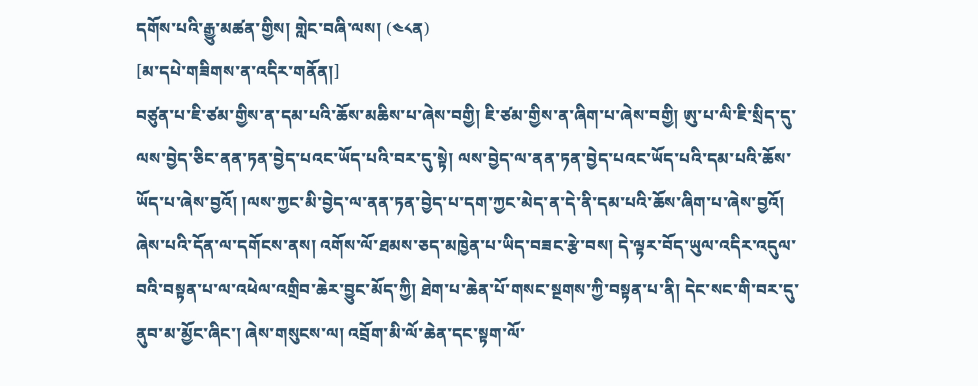དགོས་པའི་རྒྱུ་མཚན་གྱིས། གླེང་བཞི་ལས། (༤༨ན)
[མ་དཔེ་གཟིགས་ན་འདིར་གནོན།]
བཙུན་པ་ཇི་ཙམ་གྱིས་ན་དམ་པའི་ཆོས་མཆིས་པ་ཞེས་བགྱི། ཇི་ཙམ་གྱིས་ན་ཞིག་པ་ཞེས་བགྱི། ཨུ་པ་ལི་ཇི་སྲིད་དུ་ལས་བྱེད་ཅིང་ནན་ཏན་བྱེད་པའང་ཡོད་པའི་བར་དུ་སྟེ། ལས་བྱེད་ལ་ནན་ཏན་བྱེད་པའང་ཡོད་པའི་དམ་པའི་ཆོས་ཡོད་པ་ཞེས་བྱའོ། །ལས་ཀྱང་མི་བྱེད་ལ་ནན་ཏན་བྱེད་པ་དག་ཀྱང་མེད་ན་དེ་ནི་དམ་པའི་ཆོས་ཞིག་པ་ཞེས་བྱའོ། ཞེས་པའི་དོན་ལ་དགོངས་ནས། འགོས་ལོ་ཐམས་ཅད་མཁྱེན་པ་ཡིད་བཟང་རྩེ་བས། དེ་ལྟར་བོད་ཡུལ་འདིར་འདུལ་བའི་བསྟན་པ་ལ་འཕེལ་འགྲིབ་ཆེར་བྱུང་མོད་ཀྱི། ཐེག་པ་ཆེན་པོ་གསང་སྔགས་ཀྱི་བསྟན་པ་ནི། དེང་སང་གི་བར་དུ་ནུབ་མ་མྱོང་ཞིང་། ཞེས་གསུངས་ལ། འབྲོག་མི་ལོ་ཆེན་དང་སྟག་ལོ་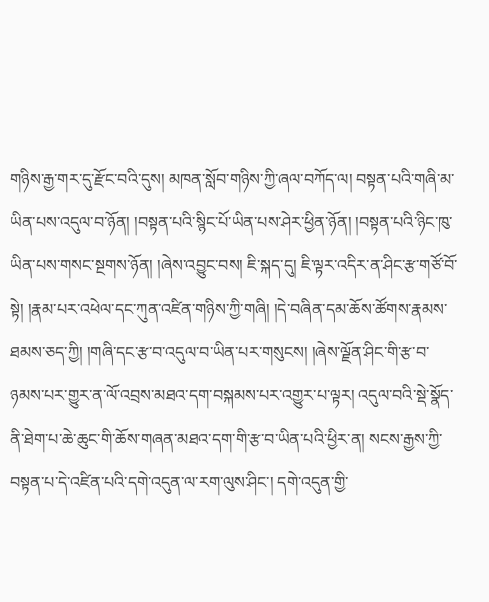གཉིས་རྒྱ་གར་དུ་རྫོང་བའི་དུས། མཁན་སློབ་གཉིས་ཀྱི་ཞལ་བཀོད་ལ། བསྟན་པའི་གཞི་མ་ཡིན་པས་འདུལ་བ་ཉོན། །བསྟན་པའི་སྙིང་པོ་ཡིན་པས་ཤེར་ཕྱིན་ཉོན། །བསྟན་པའི་ཉིང་ཁུ་ཡིན་པས་གསང་སྔགས་ཉོན། །ཞེས་འབྱུང་བས། ཇི་སྐད་དུ། ཇི་ལྟར་འདིར་ན་ཤིང་རྩ་གཙོ་བོ་སྟེ། །རྣམ་པར་འཕེལ་དང་ཀུན་འཛིན་གཉིས་ཀྱི་གཞི། །དེ་བཞིན་དམ་ཆོས་ཚོགས་རྣམས་ཐམས་ཅད་ཀྱི། །གཞི་དང་རྩ་བ་འདུལ་བ་ཡིན་པར་གསུངས། །ཞེས་ལྗོན་ཤིང་གི་རྩ་བ་ཉམས་པར་གྱུར་ན་ལོ་འབྲས་མཐའ་དག་བསྐམས་པར་འགྱུར་པ་ལྟར། འདུལ་བའི་སྡེ་སྣོད་ནི་ཐེག་པ་ཆེ་ཆུང་གི་ཆོས་གཞན་མཐའ་དག་གི་རྩ་བ་ཡིན་པའི་ཕྱིར་ན། སངས་རྒྱས་ཀྱི་བསྟན་པ་དེ་འཛིན་པའི་དགེ་འདུན་ལ་རག་ལུས་ཤིང་། དགེ་འདུན་གྱི་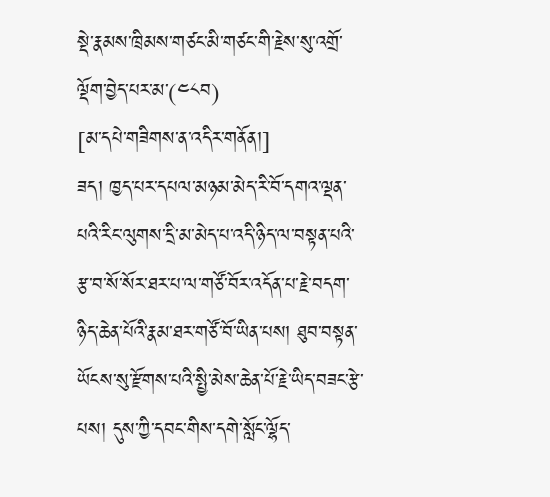སྡེ་རྣམས་ཁྲིམས་གཙང་མི་གཙང་གི་རྗེས་སུ་འགྲོ་ལྡོག་བྱེད་པར་མ་(༤༨བ)
[མ་དཔེ་གཟིགས་ན་འདིར་གནོན།]
ཟད། ཁྱད་པར་དཔལ་མཉམ་མེད་རི་བོ་དགའ་ལྡན་པའི་རིང་ལུགས་དྲི་མ་མེད་པ་འདི་ཉིད་ལ་བསྟན་པའི་རྩ་བ་སོ་སོར་ཐར་པ་ལ་གཙོ་བོར་འདོན་པ་རྗེ་བདག་ཉིད་ཆེན་པོའི་རྣམ་ཐར་གཙོ་བོ་ཡིན་པས། ཐུབ་བསྟན་ཡོངས་སུ་རྫོགས་པའི་སྤྱི་མེས་ཆེན་པོ་རྗེ་ཡིད་བཟང་རྩེ་པས། དུས་ཀྱི་དབང་གིས་དགེ་སློང་ལྷོད་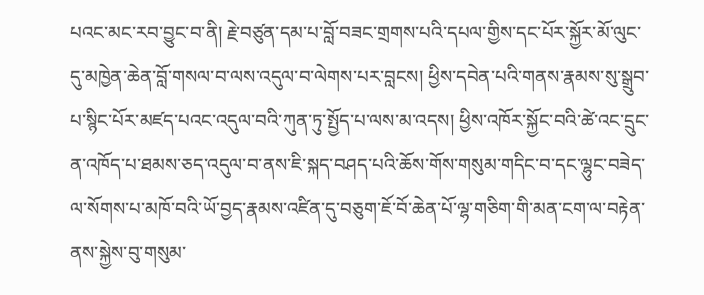པའང་མང་རབ་བྱུང་བ་ནི། རྗེ་བཙུན་དམ་པ་བློ་བཟང་གྲགས་པའི་དཔལ་གྱིས་དང་པོར་སྐྱོར་མོ་ལུང་དུ་མཁྱེན་ཆེན་བློ་གསལ་བ་ལས་འདུལ་བ་ལེགས་པར་བླངས། ཕྱིས་དབེན་པའི་གནས་རྣམས་སུ་སྒྲུབ་པ་སྙིང་པོར་མཛད་པའང་འདུལ་བའི་ཀུན་ཏུ་སྤྱོད་པ་ལས་མ་འདས། ཕྱིས་འཁོར་སྐྱོང་བའི་ཚེ་འང་དྲུང་ན་འཁོད་པ་ཐམས་ཅད་འདུལ་བ་ནས་ཇི་སྐད་བཤད་པའི་ཆོས་གོས་གསུམ་གདིང་བ་དང་ལྷུང་བཟེད་ལ་སོགས་པ་མཁོ་བའི་ཡོ་བྱད་རྣམས་འཛིན་དུ་བཅུག་ཇོ་བོ་ཆེན་པོ་ལྷ་གཅིག་གི་མན་ངག་ལ་བརྟེན་ནས་སྐྱེས་བུ་གསུམ་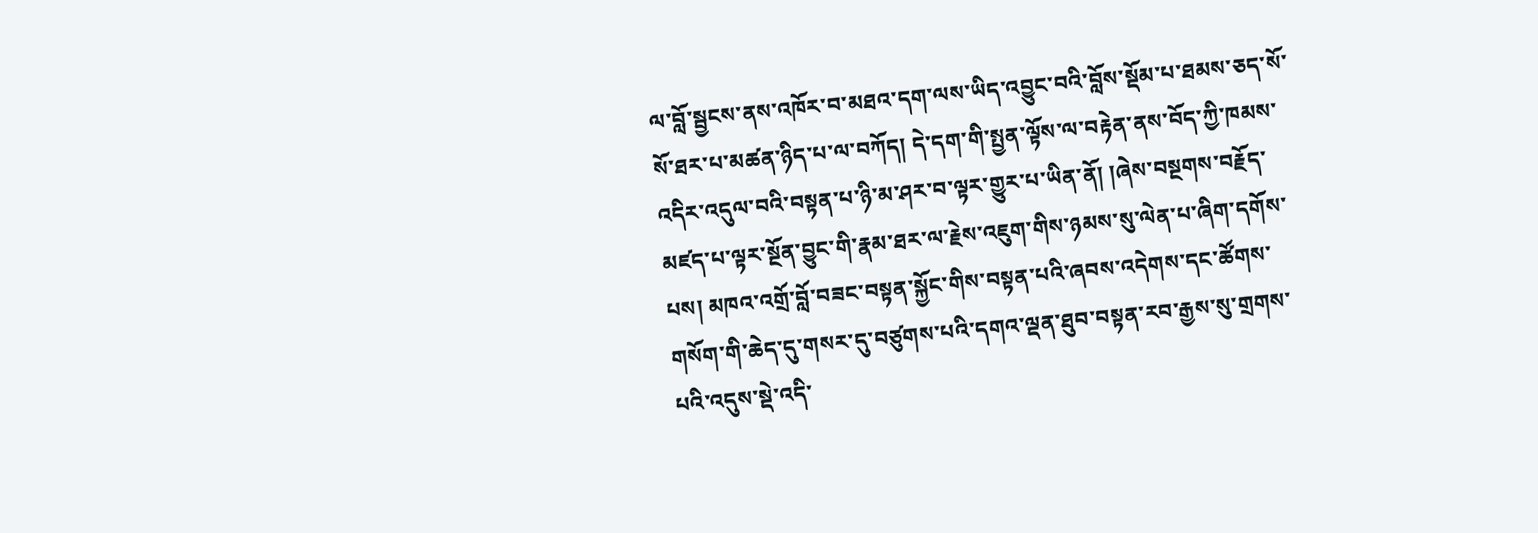ལ་བློ་སྦྱངས་ནས་འཁོར་བ་མཐའ་དག་ལས་ཡིད་འབྱུང་བའི་བློས་སྡོམ་པ་ཐམས་ཅད་སོ་སོ་ཐར་པ་མཚན་ཉིད་པ་ལ་བཀོད། དེ་དག་གི་སྤྱན་ལྟོས་ལ་བརྟེན་ནས་བོད་ཀྱི་ཁམས་འདིར་འདུལ་བའི་བསྟན་པ་ཉི་མ་ཤར་བ་ལྟར་གྱུར་པ་ཡིན་ནོ། །ཞེས་བསྔགས་བརྗོད་མཛད་པ་ལྟར་སྔོན་བྱུང་གི་རྣམ་ཐར་ལ་རྗེས་འཇུག་གིས་ཉམས་སུ་ལེན་པ་ཞིག་དགོས་པས། མཁའ་འགྲོ་བློ་བཟང་བསྟན་སྐྱོང་གིས་བསྟན་པའི་ཞབས་འདེགས་དང་ཚོགས་གསོག་གི་ཆེད་དུ་གསར་དུ་བཙུགས་པའི་དགའ་ལྡན་ཐུབ་བསྟན་རབ་རྒྱས་སུ་གྲགས་པའི་འདུས་སྡེ་འདི་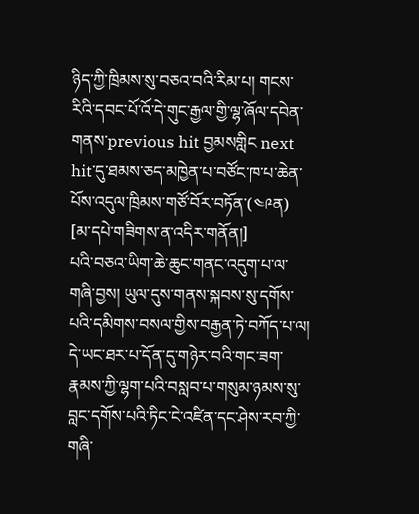ཉིད་ཀྱི་ཁྲིམས་སུ་བཅའ་བའི་རིམ་པ། གངས་རིའི་དབང་པོ་འོ་དེ་གུང་རྒྱལ་གྱི་ལྷ་ཞོལ་དབེན་གནས་previous hit བྱམསགླིང next hit་དུ་ཐམས་ཅད་མཁྱེན་པ་བཙོང་ཁ་པ་ཆེན་པོས་འདུལ་ཁྲིམས་གཙོ་བོར་བཏོན་(༤༩ན)
[མ་དཔེ་གཟིགས་ན་འདིར་གནོན།]
པའི་བཅའ་ཡིག་ཆེ་ཆུང་གནང་འདུག་པ་ལ་གཞི་བྱས། ཡུལ་དུས་གནས་སྐབས་སུ་དགོས་པའི་དམིགས་བསལ་གྱིས་བརྒྱན་ཏེ་བཀོད་པ་ལ། དེ་ཡང་ཐར་པ་དོན་དུ་གཉེར་བའི་གང་ཟག་རྣམས་ཀྱི་ལྷག་པའི་བསླབ་པ་གསུམ་ཉམས་སུ་བླང་དགོས་པའི་ཏིང་ངེ་འཛིན་དང་ཤེས་རབ་ཀྱི་གཞི་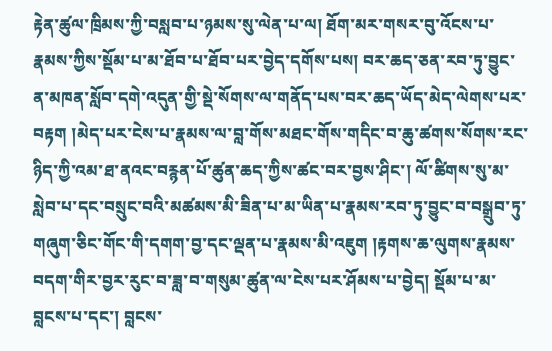རྟེན་ཚུལ་ཁྲིམས་ཀྱི་བསླབ་པ་ཉམས་སུ་ལེན་པ་ལ། ཐོག་མར་གསར་བུ་འོངས་པ་རྣམས་ཀྱིས་སྡོམ་པ་མ་ཐོབ་པ་ཐོབ་པར་བྱེད་དགོས་པས། བར་ཆད་ཅན་རབ་ཏུ་བྱུང་ན་མཁན་སློབ་དགེ་འདུན་གྱི་སྡེ་སོགས་ལ་གནོད་པས་བར་ཆད་ཡོད་མེད་ལེགས་པར་བརྟག །མེད་པར་ངེས་པ་རྣམས་ལ་བླ་གོས་མཐང་གོས་གདིང་བ་ཆུ་ཚགས་སོགས་རང་ཉིད་ཀྱི་འམ་ཐ་ནའང་བརྙན་པོ་ཚུན་ཆད་ཀྱིས་ཚང་བར་བྱས་ཤིང་། ལོ་ཚིགས་སུ་མ་སླེབ་པ་དང་བསྲུང་བའི་མཚམས་མི་ཟིན་པ་མ་ཡིན་པ་རྣམས་རབ་ཏུ་བྱུང་བ་བསྒྲུབ་ཏུ་གཞུག་ཅིང་གོང་གི་དགག་བྱ་དང་ལྡན་པ་རྣམས་མི་འཇུག །རྟགས་ཆ་ལུགས་རྣམས་བདག་གིར་བྱར་རུང་བ་ཟླ་བ་གསུམ་ཚུན་ལ་ངེས་པར་ཤོམས་པ་བྱེད། སྡོམ་པ་མ་བླངས་པ་དང་། བླངས་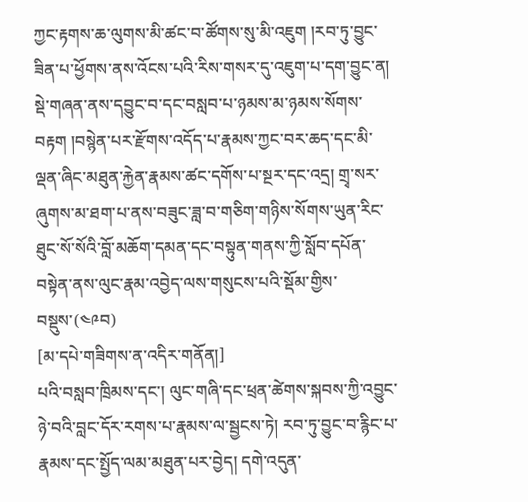ཀྱང་རྟགས་ཆ་ལུགས་མི་ཚང་བ་ཚོགས་སུ་མི་འཇུག །རབ་ཏུ་བྱུང་ཟིན་པ་ཕྱོགས་ནས་འོངས་པའི་རིས་གསར་དུ་འཇུག་པ་དག་བྱུང་ན། སྡེ་གཞན་ནས་དབྱུང་བ་དང་བསླབ་པ་ཉམས་མ་ཉམས་སོགས་བརྟག །བསྙེན་པར་རྫོགས་འདོད་པ་རྣམས་ཀྱང་བར་ཆད་དང་མི་ལྡན་ཞིང་མཐུན་རྐྱེན་རྣམས་ཚང་དགོས་པ་སྔར་དང་འདྲ། གྲྭ་སར་ཞུགས་མ་ཐག་པ་ནས་བཟུང་ཟླ་བ་གཅིག་གཉིས་སོགས་ཡུན་རིང་ཐུང་སོ་སོའི་བློ་མཆོག་དམན་དང་བསྟུན་གནས་ཀྱི་སློབ་དཔོན་བསྟེན་ནས་ལུང་རྣམ་འབྱེད་ལས་གསུངས་པའི་སྡོམ་གྱིས་བསྡུས་(༤༩བ)
[མ་དཔེ་གཟིགས་ན་འདིར་གནོན།]
པའི་བསླབ་ཁྲིམས་དང་། ལུང་གཞི་དང་ཕྲན་ཚེགས་སྐབས་ཀྱི་འབྱུང་ཉེ་བའི་བླང་དོར་རགས་པ་རྣམས་ལ་སྦྱངས་ཏེ། རབ་ཏུ་བྱུང་བ་རྙིང་པ་རྣམས་དང་སྤྱོད་ལམ་མཐུན་པར་བྱེད། དགེ་འདུན་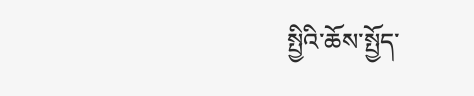སྤྱིའི་ཆོས་སྤྱོད་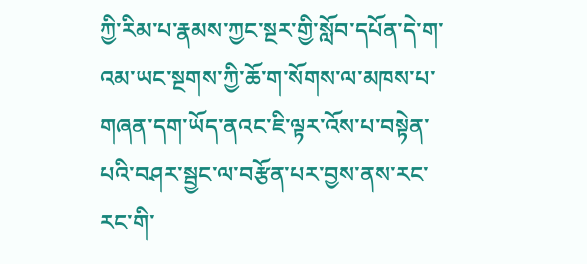ཀྱི་རིམ་པ་རྣམས་ཀྱང་སྔར་གྱི་སློབ་དཔོན་དེ་ག་འམ་ཡང་སྔགས་ཀྱི་ཆོ་ག་སོགས་ལ་མཁས་པ་གཞན་དག་ཡོད་ནའང་ཇི་ལྟར་འོས་པ་བསྟེན་པའི་བཤར་སྦྱང་ལ་བརྩོན་པར་བྱས་ནས་རང་རང་གི་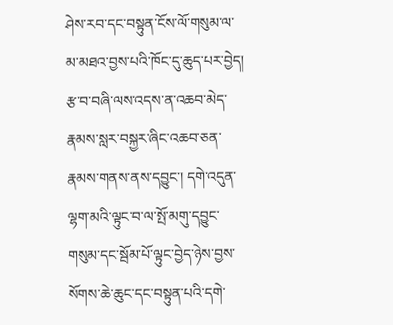ཤེས་རབ་དང་བསྟུན་ངོས་ལོ་གསུམ་ལ་མ་མཐའ་བྱས་པའི་ཁོང་དུ་ཆུད་པར་བྱེད། རྩ་བ་བཞི་ལས་འདས་ན་འཆབ་མེད་རྣམས་སླར་བསྐྱར་ཞིང་འཆབ་ཅན་རྣམས་གནས་ནས་དབྱུང་། དགེ་འདུན་ལྷག་མའི་ལྟུང་བ་ལ་སྤོ་མགུ་དབྱུང་གསུམ་དང་སྦོམ་པོ་ལྟུང་བྱེད་ཉེས་བྱས་སོགས་ཆེ་ཆུང་དང་བསྟུན་པའི་དགེ་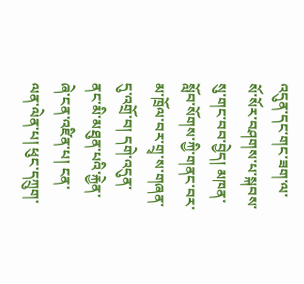འདུན་དང་གང་ཟག་ལ་སོ་སོར་བཤགས་པ་སྐབས་སུ་གང་བབ་བྱེད། མཁན་སློབ་སོགས་ཀྱི་གནང་བར་མ་ཁྲོལ་བར་གྲྭ་ས་གཞན་དུ་འགྲོ་བ། དགེ་འདུན་ནང་མི་མཐུན་པའི་རྐྱེན་ཞེ་ངན་འཛིན་པ། ངན་ལན་ལེན་པ། ཕུང་དཀྲུག་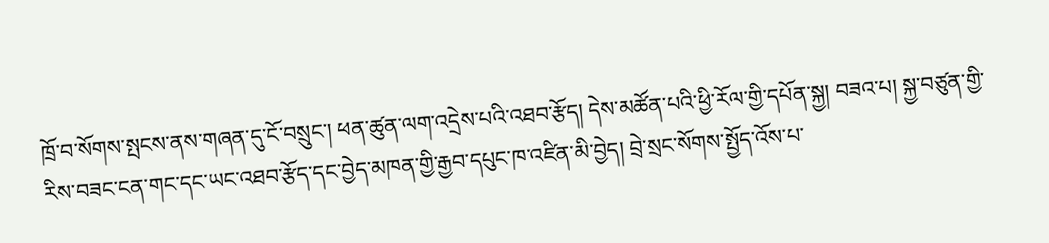ཁྲོ་བ་སོགས་སྤངས་ནས་གཞན་དུ་ངོ་བསྲུང་། ཕན་ཚུན་ལག་འདྲེས་པའི་འཐབ་རྩོད། དེས་མཚོན་པའི་ཕྱི་རོལ་གྱི་དཔོན་སྐྱ། བཟའ་པ། སྐྱ་བཙུན་གྱི་རིས་བཟང་ངན་གང་དང་ཡང་འཐབ་རྩོད་དང་བྱེད་མཁན་གྱི་རྒྱབ་དཔུང་ཁ་འཛིན་མི་བྱེད། བྲེ་སྲང་སོགས་སྤྱོད་འོས་པ་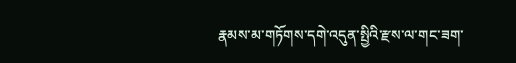རྣམས་མ་གཏོགས་དགེ་འདུན་སྤྱིའི་རྫས་ལ་གང་ཟག་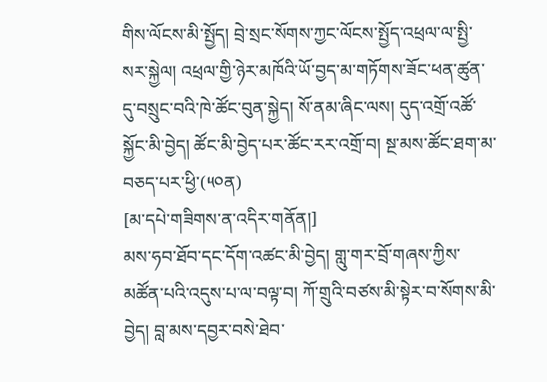གིས་ལོངས་མི་སྤྱོད། བྲེ་སྲང་སོགས་ཀྱང་ལོངས་སྤྱོད་འཕྲལ་ལ་སྤྱི་སར་སྐྱེལ། འཕྲལ་གྱི་ཉེར་མཁོའི་ཡོ་བྱད་མ་གཏོགས་ཟོང་ཕན་ཚུན་དུ་བསྲུང་བའི་ཁེ་ཚོང་བུན་སྐྱེད། སོ་ནམ་ཞིང་ལས། དུད་འགྲོ་འཚོ་སྐྱོང་མི་བྱེད། ཚོང་མི་བྱེད་པར་ཚོང་རར་འགྲོ་བ། སྔ་མས་ཚོང་ཐག་མ་བཅད་པར་ཕྱི་(༥༠ན)
[མ་དཔེ་གཟིགས་ན་འདིར་གནོན།]
མས་ཧབ་ཐོབ་དང་དོག་འཚང་མི་བྱེད། གླུ་གར་བྲོ་གཞས་ཀྱིས་མཚོན་པའི་འདུས་པ་ལ་བལྟ་བ། ཀོ་གྲུའི་བཙས་མི་སྟེར་བ་སོགས་མི་བྱེད། བླ་མས་དབྱར་བསེ་ཐེབ་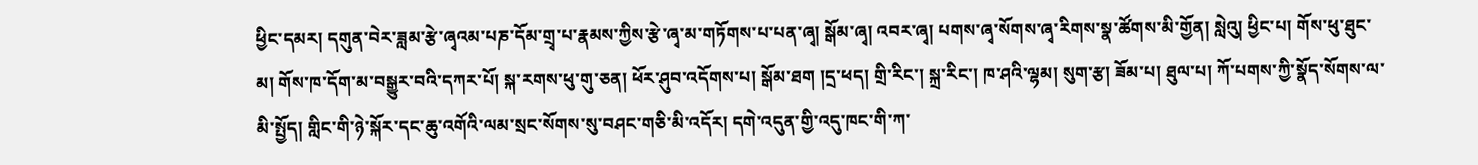ཕྱིང་དམར། དགུན་བེར་ཟླམ་རྩེ་ཞྭའམ་པཎ་དོམ་གྲྭ་པ་རྣམས་ཀྱིས་རྩེ་ཞྭ་མ་གཏོགས་པ་པན་ཞྭ། སྒོམ་ཞྭ། འབར་ཞྭ། པགས་ཞྭ་སོགས་ཞྭ་རིགས་སྣ་ཚོགས་མི་གྱོན། སླེའུ། ཕྱིང་པ། གོས་ཕུ་ཐུང་མ། གོས་ཁ་དོག་མ་བསྒྱུར་བའི་དཀར་པོ། སྐ་རགས་ཕུ་གུ་ཅན། ཕོར་ཤུབ་འདོགས་པ། སྒོམ་ཐག །དྲ་ཕད། གྲི་རིང་། སྐྲ་རིང་། ཁ་ཤའི་ལྷམ། སུག་རྩ། ཟོམ་པ། ཐུལ་པ། ཀོ་པགས་ཀྱི་སྣོད་སོགས་ལ་མི་སྤྱོད། གླིང་གི་ཉེ་སྐོར་དང་ཆུ་འགོའི་ལམ་སྲང་སོགས་སུ་བཤང་གཅི་མི་འདོར། དགེ་འདུན་གྱི་འདུ་ཁང་གི་ཀ་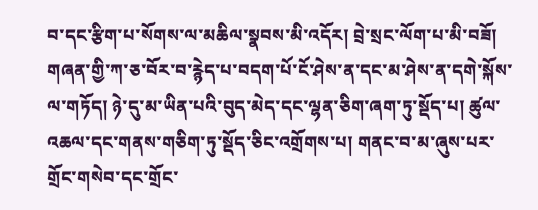བ་དང་རྩིག་པ་སོགས་ལ་མཆིལ་སྣབས་མི་འདོར། བྲེ་སྲང་ལོག་པ་མི་བཟོ། གཞན་གྱི་ཀ་ཅ་བོར་བ་རྙེད་པ་བདག་པོ་ངོ་ཤེས་ན་དང་མ་ཤེས་ན་དགེ་སྐོས་ལ་གཏོད། ཉེ་དུ་མ་ཡིན་པའི་བུད་མེད་དང་ལྷན་ཅིག་ཞག་ཏུ་སྡོད་པ། ཚུལ་འཆལ་དང་གནས་གཅིག་ཏུ་སྡོད་ཅིང་འགྲོགས་པ། གནང་བ་མ་ཞུས་པར་གྲོང་གསེབ་དང་གྲོང་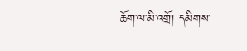ཆོག་ལ་མི་འགྲོ། དམིགས་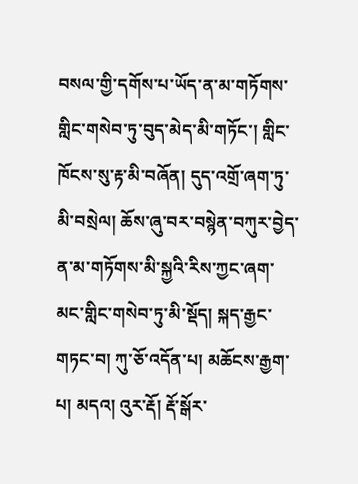བསལ་གྱི་དགོས་པ་ཡོད་ན་མ་གཏོགས་གླིང་གསེབ་ཏུ་བུད་མེད་མི་གཏོང་། གླིང་ཁོངས་སུ་རྟ་མི་བཞོན། དུད་འགྲོ་ཞག་ཏུ་མི་བསྲེལ། ཆོས་ཞུ་བར་བསྙེན་བཀུར་བྱེད་ན་མ་གཏོགས་མི་སྐྱའི་རིས་ཀྱང་ཞག་མང་གླིང་གསེབ་ཏུ་མི་སྡོད། སྐད་རྒྱང་གཏང་བ། ཀུ་ཅོ་འདོན་པ། མཆོངས་རྒྱག་པ། མདའ། འུར་རྡོ། རྡོ་སྒོར་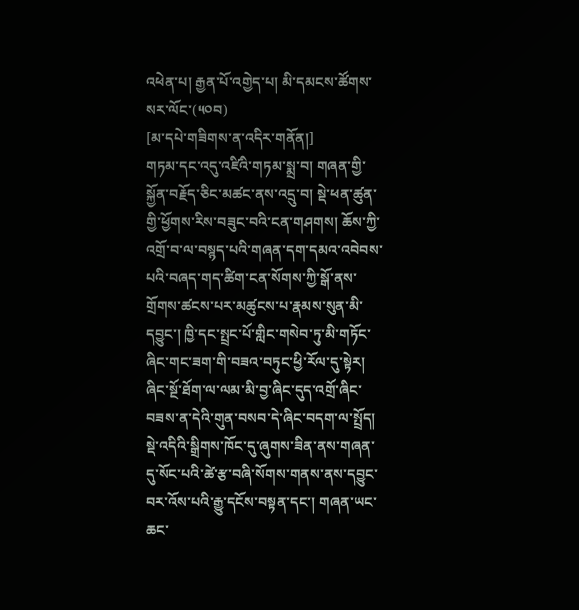འཕེན་པ། རྒྱན་པོ་འགྱེད་པ། མི་དམངས་ཚོགས་སར་ལོང་(༥༠བ)
[མ་དཔེ་གཟིགས་ན་འདིར་གནོན།]
གཏམ་དང་འདུ་འཛིའི་གཏམ་སྨྲ་བ། གཞན་གྱི་སྐྱོན་བརྗོད་ཅིང་མཚང་ནས་འདྲུ་བ། སྡེ་ཕན་ཚུན་གྱི་ཕྱོགས་རིས་བཟུང་བའི་ངན་གཤགས། ཆོས་ཀྱི་འགྲོ་བ་ལ་བསྙད་པའི་གཞན་དག་དམའ་འབེབས་པའི་བཞད་གད་ཚིག་ངན་སོགས་ཀྱི་སྒོ་ནས་གྲོགས་ཚངས་པར་མཚུངས་པ་རྣམས་སུན་མི་དབྱུང་། ཁྱི་དང་སྤྲང་པོ་གླིང་གསེབ་ཏུ་མི་གཏོང་ཞིང་གང་ཟག་གི་བཟའ་བཏུང་ཕྱི་རོལ་དུ་སྟེར། ཞིང་སྔོ་ཐོག་ལ་ལམ་མི་བྱ་ཞིང་དུད་འགྲོ་ཞིང་བཟས་ན་དེའི་གུན་བསབ་དེ་ཞིང་བདག་ལ་སྤྲོད། སྡེ་འདིའི་སྒྲིགས་ཁོང་དུ་ཞུགས་ཟིན་ནས་གཞན་དུ་སོང་པའི་ཚེ་རྩ་བཞི་སོགས་གནས་ནས་དབྱུང་བར་འོས་པའི་རྒྱུ་དངོས་བསྟན་དང་། གཞན་ཡང་ཆང་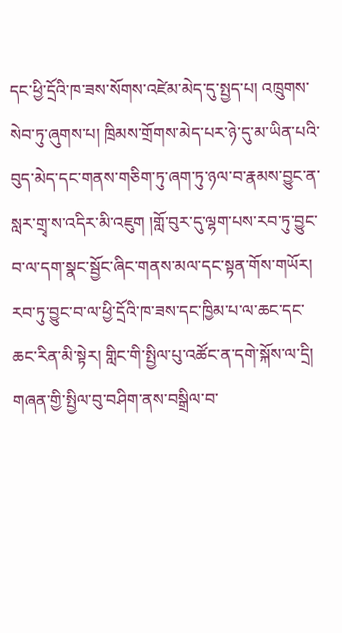དང་ཕྱི་དྲོའི་ཁ་ཟས་སོགས་འཛེམ་མེད་དུ་སྤྱད་པ། འཁྲུགས་སེབ་ཏུ་ཞུགས་པ། ཁྲིམས་གྲོགས་མེད་པར་ཉེ་དུ་མ་ཡིན་པའི་བུད་མེད་དང་གནས་གཅིག་ཏུ་ཞག་ཏུ་ཉལ་བ་རྣམས་བྱུང་ན་སླར་གྲྭ་ས་འདིར་མི་འཇུག །གློ་བུར་དུ་ལྷག་པས་རབ་ཏུ་བྱུང་བ་ལ་དག་སྣང་སྦྱོང་ཞིང་གནས་མལ་དང་སྟན་གོས་གཡོར། རབ་ཏུ་བྱུང་བ་ལ་ཕྱི་དྲོའི་ཁ་ཟས་དང་ཁྱིམ་པ་ལ་ཆང་དང་ཆང་རིན་མི་སྟེར། གླིང་གི་སྤྱིལ་པུ་འཚོང་ན་དགེ་སྐོས་ལ་དྲི། གཞན་གྱི་སྤྱིལ་བུ་བཤིག་ནས་བསྒྲིལ་བ་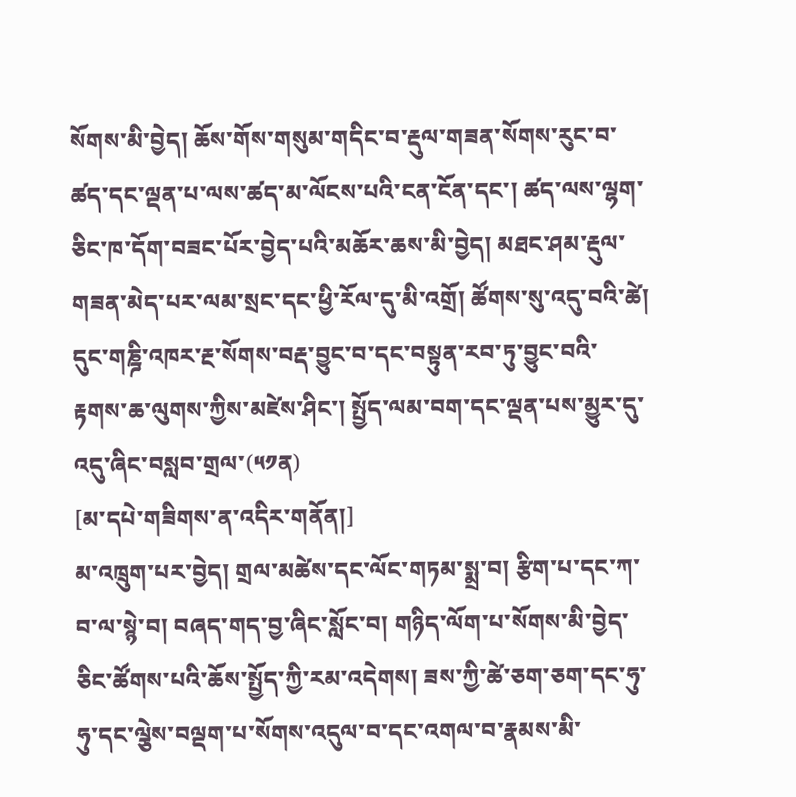སོགས་མི་བྱེད། ཆོས་གོས་གསུམ་གདིང་བ་རྡུལ་གཟན་སོགས་རུང་བ་ཚད་དང་ལྡན་པ་ལས་ཚད་མ་ལོངས་པའི་ངན་ངོན་དང་། ཚད་ལས་ལྷག་ཅིང་ཁ་དོག་བཟང་པོར་བྱེད་པའི་མཆོར་ཆས་མི་བྱེད། མཐང་ཤམ་རྡུལ་གཟན་མེད་པར་ལམ་སྲང་དང་ཕྱི་རོལ་དུ་མི་འགྲོ། ཚོགས་སུ་འདུ་བའི་ཚེ། དུང་གཎྜི་འཁར་རྔ་སོགས་བརྡ་བྱུང་བ་དང་བསྟུན་རབ་ཏུ་བྱུང་བའི་རྟགས་ཆ་ལུགས་ཀྱིས་མཛེས་ཤིང་། སྤྱོད་ལམ་བག་དང་ལྡན་པས་མྱུར་དུ་འདུ་ཞིང་བསླབ་གྲལ་(༥༡ན)
[མ་དཔེ་གཟིགས་ན་འདིར་གནོན།]
མ་འཁྲུག་པར་བྱེད། གྲལ་མཚེས་དང་ལོང་གཏམ་སྨྲ་བ། རྩིག་པ་དང་ཀ་བ་ལ་སྙེ་བ། བཞད་གད་བྱ་ཞིང་སློང་བ། གཉིད་ལོག་པ་སོགས་མི་བྱེད་ཅིང་ཚོགས་པའི་ཆོས་སྤྱོད་ཀྱི་རམ་འདེགས། ཟས་ཀྱི་ཚེ་ཅག་ཅག་དང་ཧུ་ཧུ་དང་ལྕེས་བལྡག་པ་སོགས་འདུལ་བ་དང་འགལ་བ་རྣམས་མི་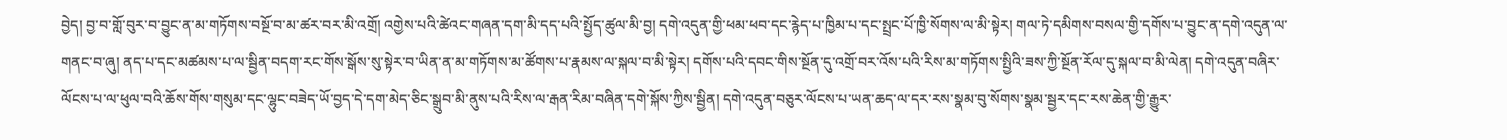བྱེད། བྱ་བ་གློ་བུར་བ་བྱུང་ན་མ་གཏོགས་བསྔོ་བ་མ་ཚར་བར་མི་འགྲོ། འགྱེས་པའི་ཚེའང་གཞན་དག་མི་དད་པའི་སྤྱོད་ཚུལ་མི་བྱ། དགེ་འདུན་གྱི་ཕམ་ཕབ་དང་རྙེད་པ་ཁྱིམ་པ་དང་སྤྲང་པོ་ཁྱི་སོགས་ལ་མི་སྟེར། གལ་ཏེ་དམིགས་བསལ་གྱི་དགོས་པ་བྱུང་ན་དགེ་འདུན་ལ་གནང་བ་ཞུ། ནད་པ་དང་མཚམས་པ་ལ་སྦྱིན་བདག་རང་གོས་སྒོས་སུ་སྟེར་བ་ཡིན་ན་མ་གཏོགས་མ་ཚོགས་པ་རྣམས་ལ་སྐལ་བ་མི་སྟེར། དགོས་པའི་དབང་གིས་སྔོན་དུ་འགྲོ་བར་འོས་པའི་རིས་མ་གཏོགས་སྤྱིའི་ཟས་ཀྱི་སྔོན་རོལ་དུ་སྐལ་བ་མི་ལེན། དགེ་འདུན་བཞིར་ལོངས་པ་ལ་ཕུལ་བའི་ཆོས་གོས་གསུམ་དང་ལྷུང་བཟེད་ཡོ་བྱད་དེ་དག་མེད་ཅིང་སྒྲུབ་མི་ནུས་པའི་རིས་ལ་རྒན་རིམ་བཞིན་དགེ་སྐོས་ཀྱིས་སྦྱིན། དགེ་འདུན་བཅུར་ལོངས་པ་ཡན་ཆད་ལ་དར་རས་སྣམ་བུ་སོགས་སྣམ་སྦྱར་དང་རས་ཆེན་གྱི་རྒྱུར་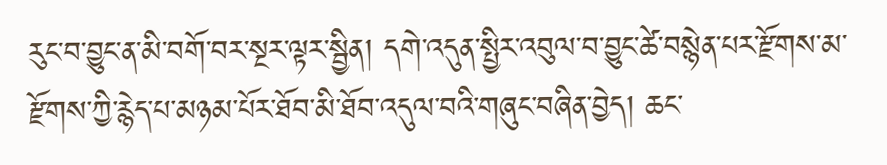རུང་བ་བྱུང་ན་མི་བགོ་བར་སྔར་ལྟར་སྦྱིན། དགེ་འདུན་སྤྱིར་འབུལ་བ་བྱུང་ཚེ་བསྙེན་པར་རྫོགས་མ་རྫོགས་ཀྱི་རྙེད་པ་མཉམ་པོར་ཐོབ་མི་ཐོབ་འདུལ་བའི་གཞུང་བཞིན་བྱེད། ཆང་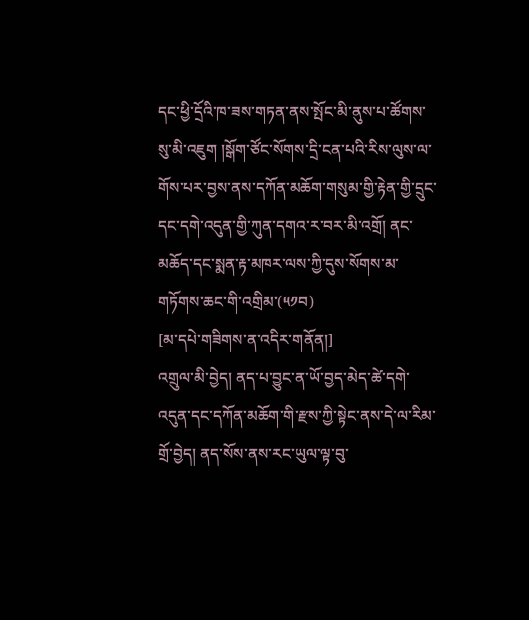དང་ཕྱི་དྲོའི་ཁ་ཟས་གཏན་ནས་སྤོང་མི་ནུས་པ་ཚོགས་སུ་མི་འཇུག །སྒོག་ཙོང་སོགས་དྲི་ངན་པའི་རིས་ལུས་ལ་གོས་པར་བྱས་ནས་དཀོན་མཆོག་གསུམ་གྱི་རྟེན་གྱི་དྲུང་དང་དགེ་འདུན་གྱི་ཀུན་དགའ་ར་བར་མི་འགྲོ། ནང་མཆོད་དང་སྨན་རྟ་མཁར་ལས་ཀྱི་དུས་སོགས་མ་གཏོགས་ཆང་གི་འགྲིམ་(༥༡བ)
[མ་དཔེ་གཟིགས་ན་འདིར་གནོན།]
འགྲུལ་མི་བྱེད། ནད་པ་བྱུང་ན་ཡོ་བྱད་མེད་ཚེ་དགེ་འདུན་དང་དཀོན་མཆོག་གི་རྫས་ཀྱི་སྟེང་ནས་དེ་ལ་རིམ་གྲོ་བྱེད། ནད་སོས་ནས་རང་ཡུལ་ལྟ་བུ་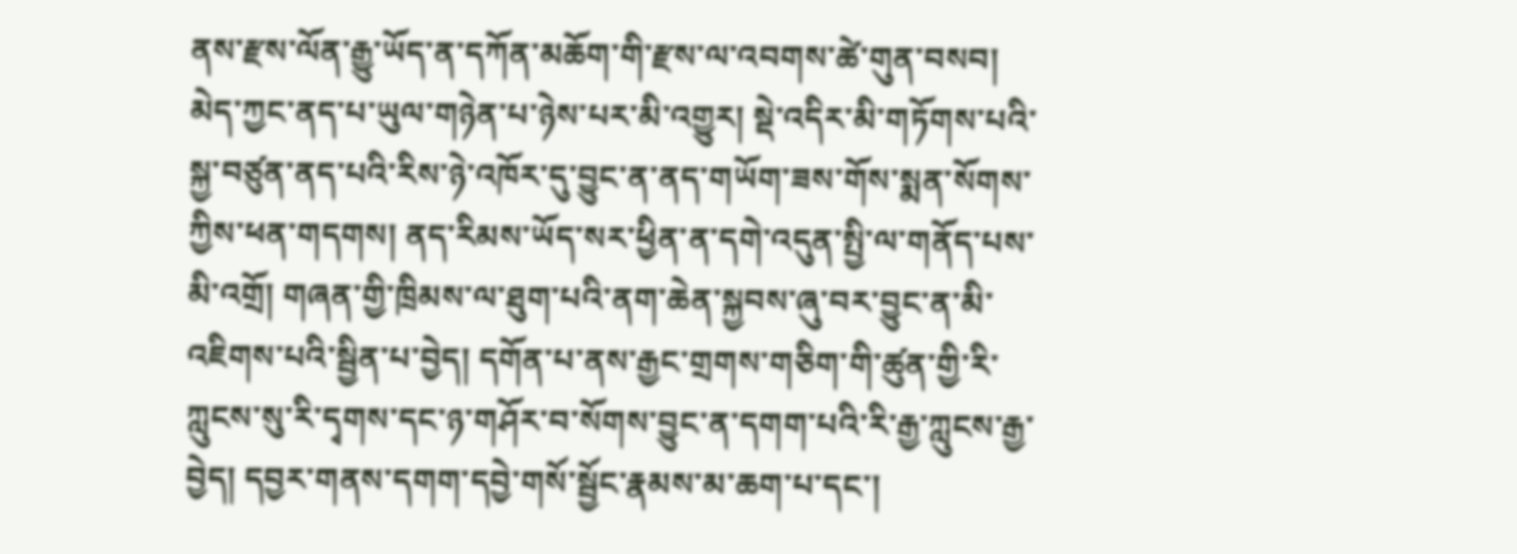ནས་རྫས་ལོན་རྒྱུ་ཡོད་ན་དཀོན་མཆོག་གི་རྫས་ལ་འབགས་ཚེ་གུན་བསབ། མེད་ཀྱང་ནད་པ་ཡུལ་གཉེན་པ་ཉེས་པར་མི་འགྱུར། སྡེ་འདིར་མི་གཏོགས་པའི་སྐྱ་བཙུན་ནད་པའི་རིས་ཉེ་འཁོར་དུ་བྱུང་ན་ནད་གཡོག་ཟས་གོས་སྨན་སོགས་ཀྱིས་ཕན་གདགས། ནད་རིམས་ཡོད་སར་ཕྱིན་ན་དགེ་འདུན་སྤྱི་ལ་གནོད་པས་མི་འགྲོ། གཞན་གྱི་ཁྲིམས་ལ་ཐུག་པའི་ནག་ཆེན་སྐྱབས་ཞུ་བར་བྱུང་ན་མི་འཇིགས་པའི་སྦྱིན་པ་བྱེད། དགོན་པ་ནས་རྒྱང་གྲགས་གཅིག་གི་ཚུན་གྱི་རི་ཀླུངས་སུ་རི་དྭགས་དང་ཉ་གཤོར་བ་སོགས་བྱུང་ན་དགག་པའི་རི་རྒྱ་ཀླུངས་རྒྱ་བྱེད། དབྱར་གནས་དགག་དབྱེ་གསོ་སྦྱོང་རྣམས་མ་ཆག་པ་དང་།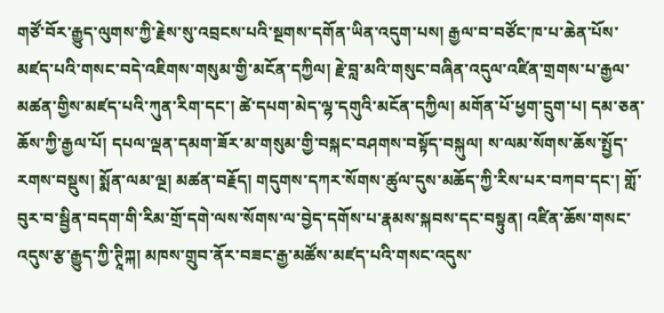གཙོ་བོར་རྒྱུད་ལུགས་ཀྱི་རྗེས་སུ་འབྲངས་པའི་སྔགས་དགོན་ཡིན་འདུག་པས། རྒྱལ་བ་བཙོང་ཁ་པ་ཆེན་པོས་མཛད་པའི་གསང་བདེ་འཇིགས་གསུམ་གྱི་མངོན་དཀྱིལ། རྗེ་བླ་མའི་གསུང་བཞིན་འདུལ་འཛིན་གྲགས་པ་རྒྱལ་མཚན་གྱིས་མཛད་པའི་ཀུན་རིག་དང་། ཚེ་དཔག་མེད་ལྷ་དགུའི་མངོན་དཀྱིལ། མགོན་པོ་ཕྱག་དྲུག་པ། དམ་ཅན་ཆོས་ཀྱི་རྒྱལ་པོ། དཔལ་ལྡན་དམག་ཟོར་མ་གསུམ་གྱི་བསྐང་བཤགས་བསྟོད་བསྐུལ། ས་ལམ་སོགས་ཆོས་སྤྱོད་རགས་བསྡུས། སྨོན་ལམ་ལྔ། མཚན་བརྗོད། གདུགས་དཀར་སོགས་ཚུལ་དུས་མཆོད་ཀྱི་རིས་པར་བཀབ་དང་། གློ་བུར་བ་སྦྱིན་བདག་གི་རིམ་གྲོ་དགེ་ལས་སོགས་ལ་བྱེད་དགོས་པ་རྣམས་སྐབས་དང་བསྟུན། འཛིན་ཆོས་གསང་འདུས་རྩ་རྒྱུད་ཀྱི་ཊཱིཀྐ། མཁས་གྲུབ་ནོར་བཟང་རྒྱ་མཚོས་མཛད་པའི་གསང་འདུས་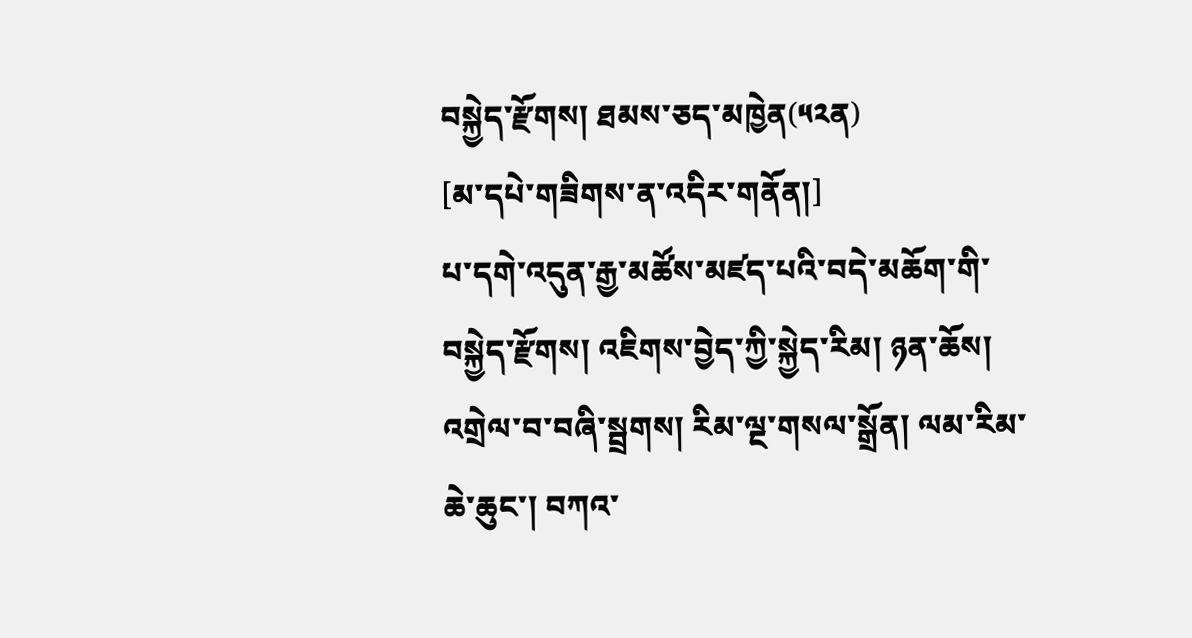བསྐྱེད་རྫོགས། ཐམས་ཅད་མཁྱེན(༥༢ན)
[མ་དཔེ་གཟིགས་ན་འདིར་གནོན།]
པ་དགེ་འདུན་རྒྱ་མཚོས་མཛད་པའི་བདེ་མཆོག་གི་བསྐྱེད་རྫོགས། འཇིགས་བྱེད་ཀྱི་སྐྱེད་རིམ། ཉན་ཆོས། འགྲེལ་བ་བཞི་སྦྲགས། རིམ་ལྔ་གསལ་སྒྲོན། ལམ་རིམ་ཆེ་ཆུང་། བཀའ་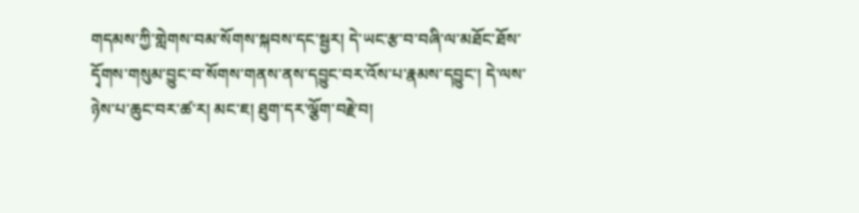གདམས་ཀྱི་གླེགས་བམ་སོགས་སྐབས་དང་སྦྱར། དེ་ཡང་རྩ་བ་བཞི་ལ་མཐོང་ཐོས་དྭོགས་གསུམ་བྱུང་བ་སོགས་གནས་ནས་དབྱུང་བར་འོས་པ་རྣམས་དབྱུང་། དེ་ལས་ཉེས་པ་ཆུང་བར་ཚ་ར། མང་ཇ། ཐུག་དར་ལྕོག་བརྗེ་བ།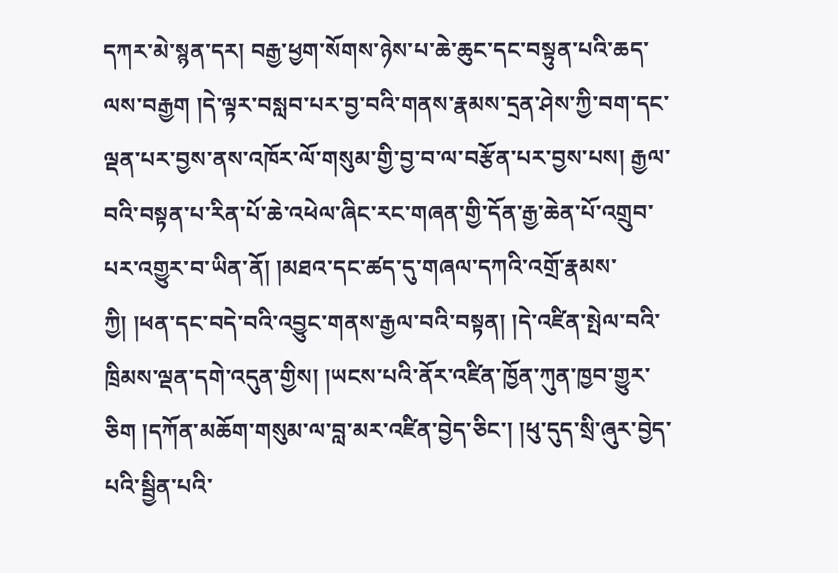དཀར་མེ་སྙན་དར། བརྒྱ་ཕྱག་སོགས་ཉེས་པ་ཆེ་ཆུང་དང་བསྟུན་པའི་ཆད་ལས་བརྒྱག །དེ་ལྟར་བསླབ་པར་བྱ་བའི་གནས་རྣམས་དྲན་ཤེས་ཀྱི་བག་དང་ལྡན་པར་བྱས་ནས་འཁོར་ལོ་གསུམ་གྱི་བྱ་བ་ལ་བརྩོན་པར་བྱས་པས། རྒྱལ་བའི་བསྟན་པ་རིན་པོ་ཆེ་འཕེལ་ཞིང་རང་གཞན་གྱི་དོན་རྒྱ་ཆེན་པོ་འགྲུབ་པར་འགྱུར་བ་ཡིན་ནོ། །མཐའ་དང་ཚད་དུ་གཞལ་དཀའི་འགྲོ་རྣམས་ཀྱི། །ཕན་དང་བདེ་བའི་འབྱུང་གནས་རྒྱལ་བའི་བསྟན། །དེ་འཛིན་སྤེལ་བའི་ཁྲིམས་ལྡན་དགེ་འདུན་གྱིས། །ཡངས་པའི་ནོར་འཛིན་ཁྱོན་ཀུན་ཁྱབ་གྱུར་ཅིག །དཀོན་མཆོག་གསུམ་ལ་བླ་མར་འཛིན་བྱེད་ཅིང་། །ཕུ་དུད་སྲི་ཞུར་བྱེད་པའི་སྦྱིན་པའི་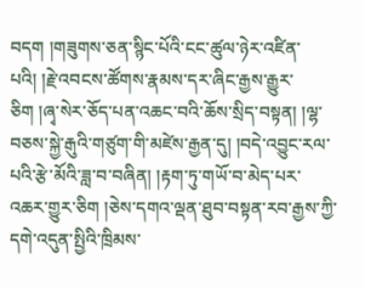བདག །གཟུགས་ཅན་སྙིང་པོའི་ངང་ཚུལ་ཉེར་འཛིན་པའི། །རྗེ་འབངས་ཚོགས་རྣམས་དར་ཞིང་རྒྱས་རྒྱུར་ཅིག །ཞྭ་སེར་ཅོད་པན་འཆང་བའི་ཆོས་སྲིད་བསྟན། །ལྷ་བཅས་སྐྱེ་རྒུའི་གཙུག་གི་མཛེས་རྒྱན་དུ། །བདེ་འབྱུང་རལ་པའི་རྩེ་མོའི་ཟླ་བ་བཞིན། །རྟག་ཏུ་གཡོ་བ་མེད་པར་འཆར་གྱུར་ཅིག །ཅེས་དགའ་ལྡན་ཐུབ་བསྟན་རབ་རྒྱས་ཀྱི་དགེ་འདུན་སྤྱིའི་ཁྲིམས་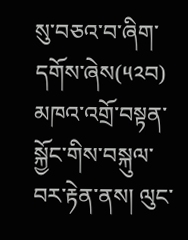སུ་བཅའ་བ་ཞིག་དགོས་ཞེས(༥༢བ)
མཁའ་འགྲོ་བསྟན་སྐྱོང་གིས་བསྐུལ་བར་རྟེན་ནས། ལུང་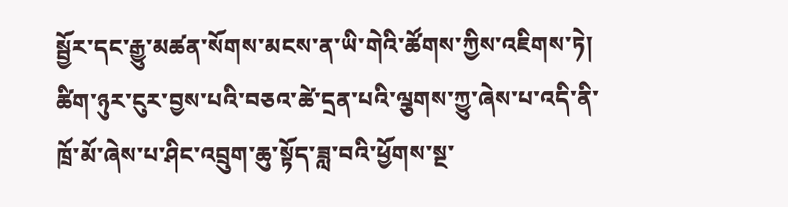སྦྱོར་དང་རྒྱུ་མཚན་སོགས་མངས་ན་ཡི་གེའི་ཚོགས་ཀྱིས་འཇིགས་ཏེ། ཚིག་ཉུར་ངུར་བྱས་པའི་བཅའ་ཚེ་དྲན་པའི་ལྕགས་ཀྱུ་ཞེས་པ་འདི་ནི་ཁྲོ་མོ་ཞེས་པ་ཤིང་འབྲུག་ཆུ་སྟོད་ཟླ་བའི་ཕྱོགས་སྔ་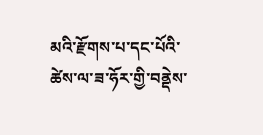མའི་རྫོགས་པ་དང་པོའི་ཚེས་ལ་ཟ་ཧོར་གྱི་བནྡེས་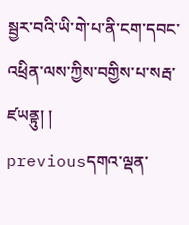སྦྱར་བའི་ཡི་གེ་པ་ནི་ངག་དབང་འཕྲིན་ལས་ཀྱིས་བགྱིས་པ་སརྦ་ཛཡནྟུ། །
previousདགའ་ལྡན་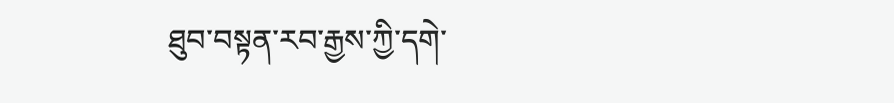ཐུབ་བསྟན་རབ་རྒྱས་ཀྱི་དགེ་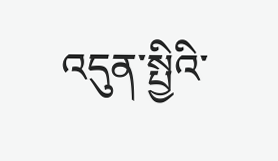འདུན་སྤྱིའི་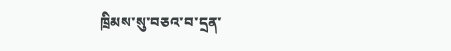ཁྲིམས་སུ་བཅའ་བ་དྲན་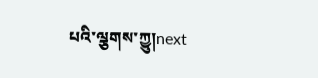པའི་ལྕགས་ཀྱུ།next